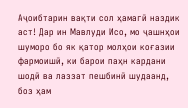Аҷоибтарин вақти сол ҳамагӣ наздик аст! Дар ин Мавлуди Исо, мо ҷашнҳои шуморо бо як қатор молҳои коғазии фармоишӣ, ки барои паҳн кардани шодӣ ва лаззат пешбинӣ шудаанд, боз ҳам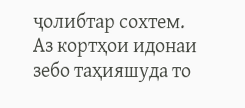ҷолибтар сохтем. Аз кортҳои идонаи зебо таҳияшуда то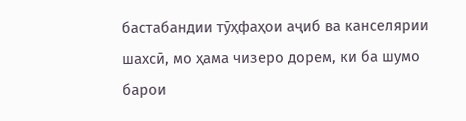бастабандии тӯҳфаҳои аҷиб ва канселярии шахсӣ, мо ҳама чизеро дорем, ки ба шумо барои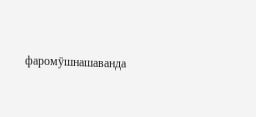фаромӯшнашаванда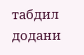табдил додани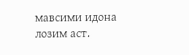мавсими идона лозим аст.